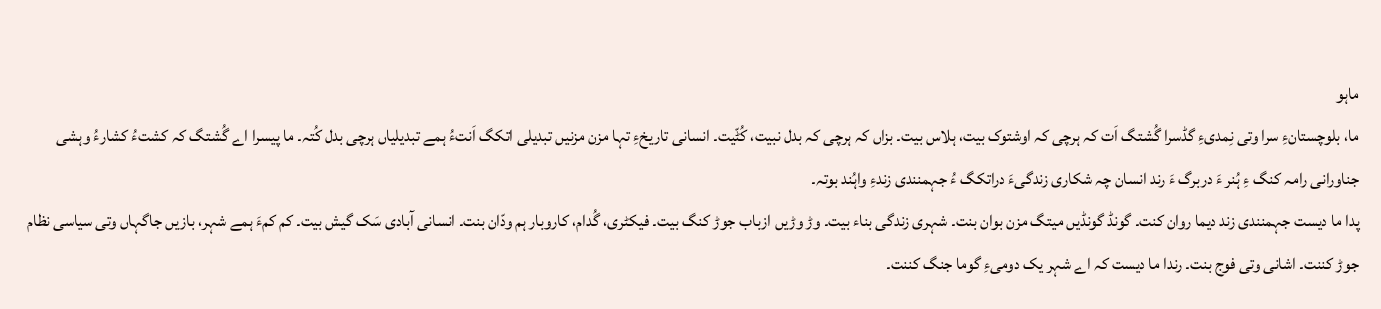ماہو
ما، بلوچستانءِ سرا وتی نِمدیءِ گڈسرا گُشتگ اَت کہ ہرچی کہ اوشتوک بیت، ہلاس بیت۔ بزاں کہ ہرچی کہ بدل نبیت، کُٹّیت۔ انسانی تاریخءِ تہا مزن مزنیں تبدیلی اتکگ اَنتءُ ہمے تبدیلیاں ہرچی بدل کُتہ۔ ما پیسرا اے گُشتگ کہ کشتءُ کشارءُ وہشی جناورانی رامہ کنگ ءِ ہُنر ءَ دربرگ ءَ رند انسان چہ شکاری زندگیءَ دراتکگ ءُ جہمنندی زندءِ واہُند بوتہ۔
پدا ما دیست جہمنندی زند دیما روان کنت۔ گونڈ گونڈیں میتگ مزن بوان بنت۔ شہری زندگی بناء بیت۔ وڑ وڑیں ازباب جوڑ کنگ بیت۔ فیکٹری، گُدام، کاروبار ہم ودّان بنت۔ انسانی آبادی سَک گیش بیت۔ کم کمءَ ہمے شہر، بازیں جاگہاں وتی سیاسی نظام جوڑ کننت۔ اشانی وتی فوج بنت۔ رندا ما دیست کہ اے شہر یک دومیءِ گوما جنگ کننت۔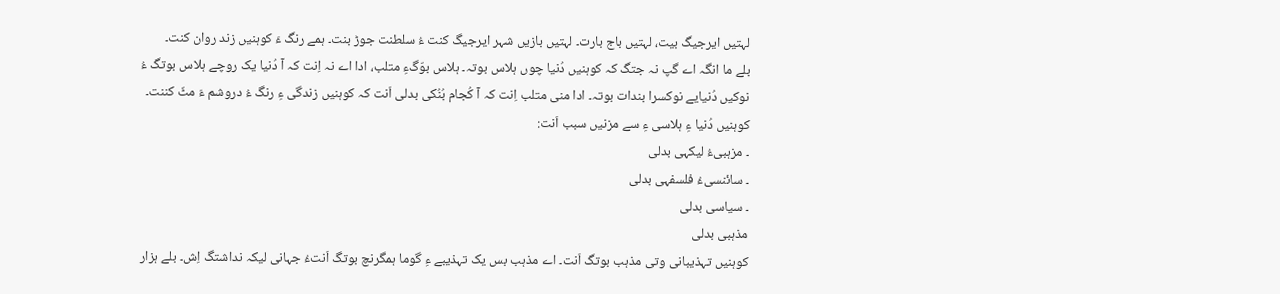لہتیں ایرجیگ بیت، لہتیں باج بارت۔ لہتیں بازیں شہر ایرجیگ کنت ءُ سلطنت جوڑ بنت۔ ہمے رنگ ءَ کوہنیں زند روان کنت۔
بلے ما انگہ اے گپ نہ جتگ کہ کوہنیں دُنیا چوں ہلاس بوتہ۔ ہلاس بوّگءِ متلب، ادا اے نہ اِنت کہ آ دُنیا یک روچے ہلاس بوتگ ءُ نوکیں دُنیایے نوکسرا بندات بوتہ۔ ادا منی متلب اِنت کہ آ کُجام بُنُکی بدلی اَنت کہ کوہنیں زندگی ءِ رنگ ءُ دروشم ءَ مٹّ کننت۔
کوہنیں دُنیا ءِ ہلاسی ءِ سے مزنیں سبب اَنت:
۔ مزہبیءُ لیکہی بدلی
۔ سائنسیءُ فلسفہی بدلی
۔ سیاسی بدلی
مذہبی بدلی
کوہنیں تہذیبانی وتی مذہب بوتگ اَنت۔ اے مذہب بس یک تہذیبے ءِ گوما ہمگرنچ بوتگ اَنتءُ جہانی لیکہ نداشتگ اِش۔ بلے ہزار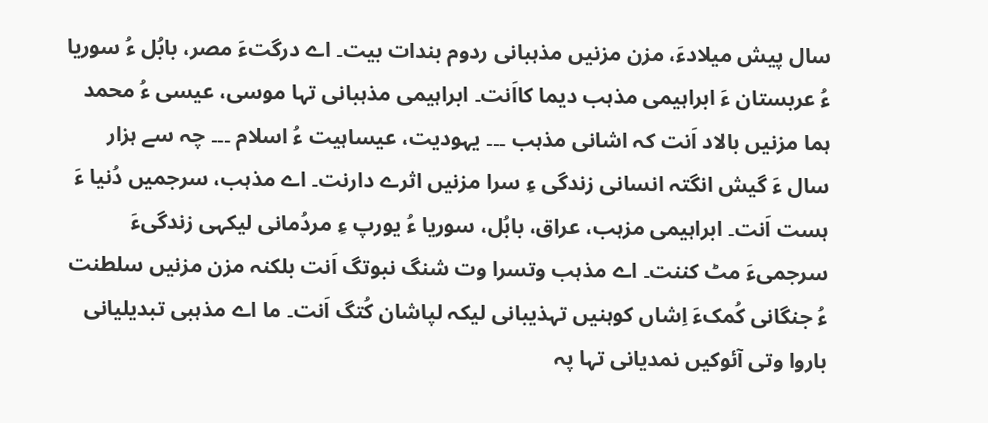سال پیش میلادءَ، مزن مزنیں مذہبانی ردوم بندات بیت۔ اے درگتءَ مصر، بابُل ءُ سوریا ءُ عربستان ءَ ابراہیمی مذہب دیما کااَنت۔ ابراہیمی مذہبانی تہا موسی، عیسی ءُ محمد ہما مزنیں بالاد اَنت کہ اشانی مذہب ۔۔۔ یہودیت، عیساہیت ءُ اسلام ۔۔۔ چہ سے ہزار سال ءَ گیش انگتہ انسانی زندگی ءِ سرا مزنیں اثرے دارنت۔ اے مذہب، سرجمیں دُنیا ءَ ہست اَنت۔ ابراہیمی مزہب، عراق، بابُل، سوریا ءُ یورپ ءِ مردُمانی لیکہی زندگیءَ سرجمیءَ مٹ کننت۔ اے مذہب وتسرا وت شنگ نبوتگ اَنت بلکنہ مزن مزنیں سلطنت ءُ جنگانی کُمکءَ اِشاں کوہنیں تہذیبانی لیکہ لپاشان کُتگ اَنت۔ ما اے مذہبی تبدیلیانی باروا وتی آئوکیں نمدیانی تہا پہ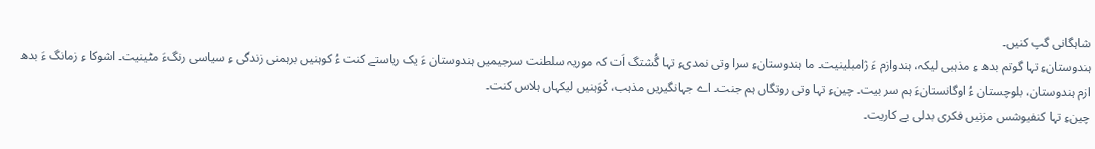شاہگانی گپ کنیں۔
ہندوستانءِ تہا گوتم بدھ ءِ مذہبی لیکہ، ہندوازم ءَ ژامبلینیت۔ ما ہندوستانءِ سرا وتی نمدیءِ تہا گُشتگ اَت کہ موریہ سلطنت سرجیمیں ہندوستان ءَ یک ریاستے کنت ءُ کوہنیں برہمنی زندگی ءِ سیاسی رنگءَ مٹینیت۔ اشوکا ءِ زمانگ ءَ بدھ ازم ہندوستان، بلوچستان ءُ اوگانستانءَ ہم سر بیت۔ چینءِ تہا وتی روتگاں ہم جنت۔ اے جہانگیریں مذہب، کْوَہنیں لیکہاں ہلاس کنت۔
چینءِ تہا کنفیوشس مزنیں فکری بدلی یے کاریت۔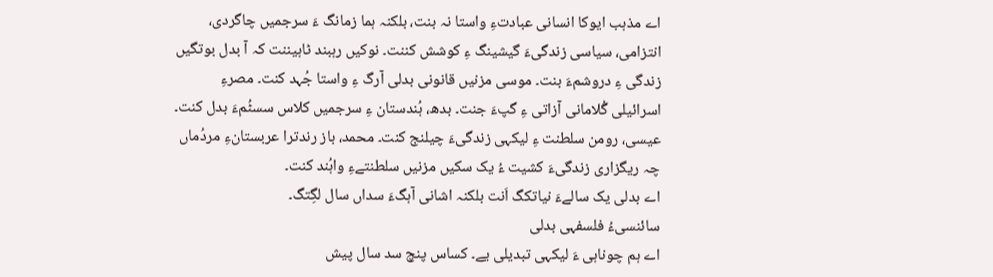اے مذہب ایوکا انسانی عبادتءِ واستا نہ بنت، بلکنہ ہما زمانگ ءَ سرجمیں چاگردی، انتزامی، سیاسی زندگیءَ گیشینگ ءِ کوشش کننت۔ نوکیں رہبند ٹاہیننت کہ آ بدل بوتگیں زندگی ءِ دروشمءَ بنت۔ موسی مزنیں قانونی بدلی آرگ ءِ واستا جُہد کنت۔ مصرءِ اسرائیلی گُلامانی آزاتی ءِ گپءَ جنت۔ بدھ، ہُندستان ءِ سرجمیں کلاس سسٹُمءَ بدل کنت۔ عیسی، رومن سلطنت ءِ لیکہی زندگیءَ چیلنج کنت۔ محمد، باز رندترا عربستانءِ مردُماں چہ ریگزاری زندگیءَ کشیت ءُ یک سکیں مزنیں سلطنتےءِ واہُند کنت۔
اے بدلی یک سالےءَ نیاتکگ اَنت بلکنہ اشانی آہگءَ سداں سال لگِتگ۔
سائنسیءُ فلسفہی بدلی
اے ہم چوناہی ءَ لیکہی تبدیلی یے۔ کساس پنچ سد سال پیش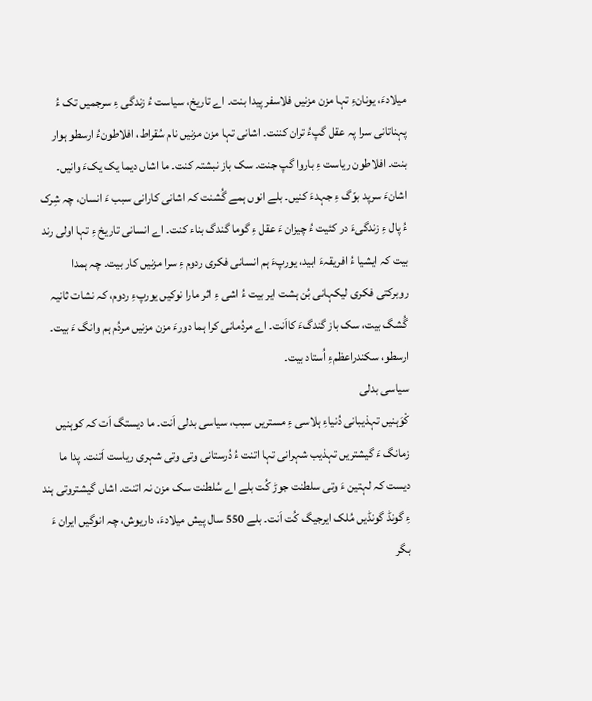میلادءَ، یونانءِ تہا مزن مزنیں فلاسفر پیدا بنت۔ اے تاریخ، سیاست ءُ زندگی ءِ سرجمیں تک ءُ پہناتانی سرا پہ عقل گپءُ تران کننت۔ اشانی تہا مزن مزنیں نام سُقراط، افلاطونءُ ارسطو ہوار بنت۔ افلاطون ریاست ءِ باروا گپ جنت۔ سک باز نبشتہ کنت۔ ما اشاں دیما یک یکءَ وانیں۔ اشانءَ سرپد بوّگ ءِ جہدءَ کنیں۔ بلے انوں ہمے گُشنت کہ اشانی کارانی سبب ءَ انسان، چہ شِرک ءُ پال ءِ زندگیءَ در کئیت ءُ چیزان ءَ عقل ءِ گوما گندگ بناء کنت۔ اے انسانی تاریخ ءِ تہا اولی رند بیت کہ ایشیا ءُ افریقہءَ ابید، یورپءَ ہم انسانی فکری ردوم ءِ سرا مزنیں کار بیت۔ چہ ہمدا روبرکتی فکری لیکہانی بُن ہشت ایر بیت ءُ اشی ءِ اثر مارا نوکیں یورپءِ ردوم، کہ نشات ثانیہ گُشگ بیت، سک باز گندگءَ کااَنت۔ اے مردُمانی کرا ہما دورءَ مزن مزنیں مردُم ہم وانگ ءَ بیت۔ ارسطو، سکندراعظمءِ اُستاد بیت۔
سیاسی بدلی
کْوَہنیں تہذیبانی دُنیاءِ ہلاسی ءِ مستریں سبب، سیاسی بدلی اَنت۔ ما دیستگ اَت کہ کوہنیں زمانگ ءَ گیشتریں تہذیب شہرانی تہا اتنت ءُ دُرستانی وتی وتی شہری ریاست اَتنت۔ پدا ما دیست کہ لہتین ءَ وتی سلطنت جوڑ کُت بلے اے سُلطنت سک مزن نہ اتنت۔ اشاں گیشتروتی ہند ءِ گونڈ گونڈیں مُلک ایرجیگ کُت اَنت۔ بلے 550 سال پیش میلادءَ، داریوش، چہ انوگیں ایران ءَ بگر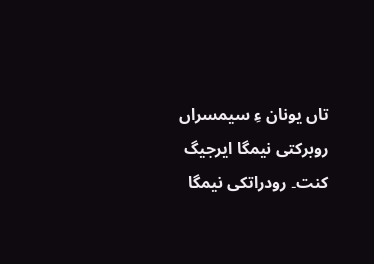تاں یونان ءِ سیمسراں روبرکتی نیمگا ایرجیگ کنت۔ رودراتکی نیمگا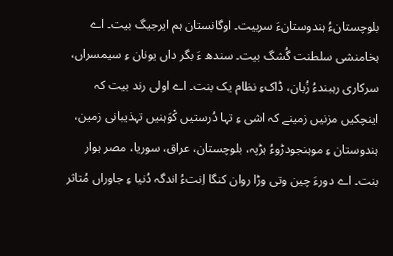بلوچستانءُ ہندوستانءَ سربیت۔ اوگانستان ہم ایرجیگ بیت۔ اے ہخامنشی سلطنت گُشگ بیت۔ سندھ ءَ بگر داں یونان ءِ سیمسراں، سرکاری رہبندءُ زُبان، ڈاکءِ نظام یک بنت۔ اے اولی رند بیت کہ اینچکیں مزنیں زمینے کہ اشی ءِ تہا دُرستیں کْوَہنیں تہذیبانی زمین، ہندوستان ءِ موہنجودڑوءُ ہڑپہ، بلوچستان، عراق، سوریا، مصر ہوار بنت۔ اے دورءَ چین وتی وڑا روان کنگا اِنتءُ اندگہ دُنیا ءِ جاوراں مُتاثر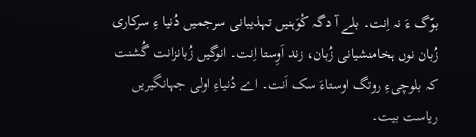بوّگ ءَ نہ اِنت۔ بلے آ دگہ کْوَہنیں تہذیبانی سرجمیں دُنیا ءِ سرکاری زُبان نوں ہخامنشیانی زُبان، زند اَوِستا اِنت۔ انوگیں زُبانزانت گُشنت کہ بلوچیءِ روتگ اوستاءَ سک اَنت۔ اے دُنیاءِ اولی جہانگیریں ریاست بیت۔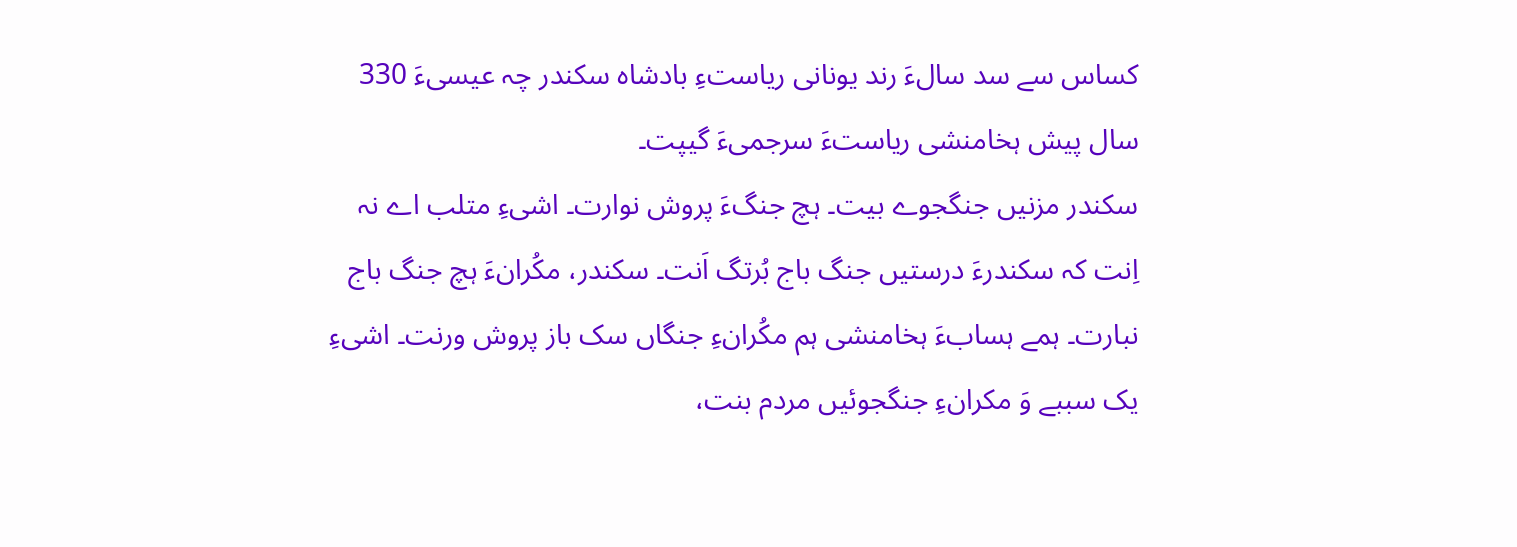کساس سے سد سالءَ رند یونانی ریاستءِ بادشاہ سکندر چہ عیسیءَ 330 سال پیش ہخامنشی ریاستءَ سرجمیءَ گیپت۔
سکندر مزنیں جنگجوے بیت۔ ہچ جنگءَ پروش نوارت۔ اشیءِ متلب اے نہ اِنت کہ سکندرءَ درستیں جنگ باج بُرتگ اَنت۔ سکندر، مکُرانءَ ہچ جنگ باج نبارت۔ ہمے ہسابءَ ہخامنشی ہم مکُرانءِ جنگاں سک باز پروش ورنت۔ اشیءِ یک سببے وَ مکرانءِ جنگجوئیں مردم بنت،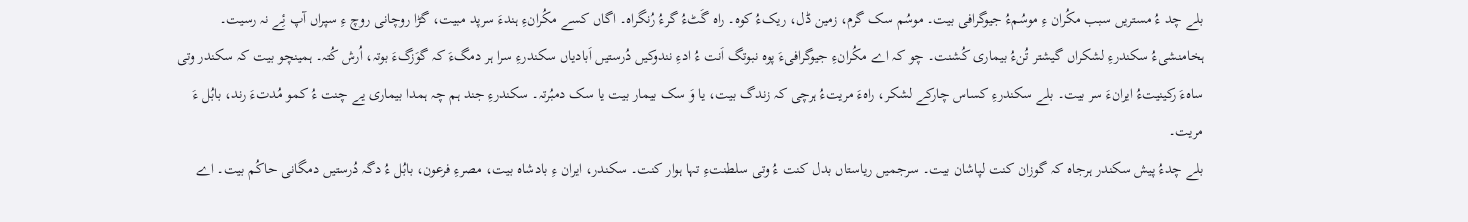بلے چد ءُ مستریں سبب مکُران ءِ موسُمءُ جیوگرافی بیت۔ موسُم سک گرم، زمین ڈل، ریکءُ کوہ۔ راہ گَٹءُ گرءُ رُنگراہ۔ اگاں کسے مکُرانءِ ہندءَ سرپد مبیت، گڑا روچانی روچ ءِ سپراں آپ ئِے نہ رسیت۔ ہخامنشیءُ سکندرءِ لشکراں گیشتر تُنءُ بیماری کُشنت۔ چو کہ اے مکُرانءِ جیوگرافیءَ پوہ نبوتگ اَنت ءُ ادءِ نندوکیں دُرستیں اَبادیاں سکندرءِ سرا ہر دمگءَ کہ گوَزگءَ بوتہ، اُرش کُتہ۔ ہمینچو بیت کہ سکندر وتی ساہءَ رکینیتءُ ایرانءَ سر بیت۔ بلے سکندرءِ کساس چارکے لشکر، راہءَ مریتءُ ہرچی کہ زندگ بیت، یا وَ سک بیمار بیت یا سک دمبُرتہ۔ سکندرءِ جند ہم چہ ہمدا بیماری یے چنت ءُ کمو مُدتءَ رند، بابُل ءَ مریت۔
بلے چدءُ پیش سکندر ہرجاہ کہ گوزان کنت لپاشان بیت۔ سرجمیں ریاستاں بدل کنت ءُ وتی سلطنتءِ تہا ہوار کنت۔ سکندر، ایران ءِ بادشاہ بیت، مصرءِ فرعون، بابُل ءُ دگہ دُرستیں دمگانی حاکُم بیت۔ اے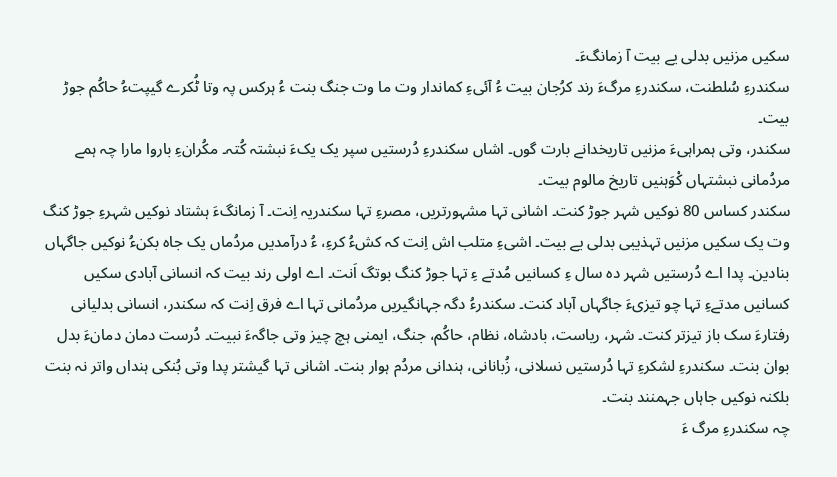سکیں مزنیں بدلی یے بیت آ زمانگءَ۔
سکندرءِ سُلطنت، سکندرءِ مرگءَ رند کرُجان بیت ءُ آئیءِ کماندار وت ما وت جنگ بنت ءُ ہرکس پہ وتا ٹُکرے گیپتءُ حاکُم جوڑ بیت۔
سکندر، وتی ہمراہیءَ مزنیں تاریخدانے بارت گوں۔ اشاں سکندرءِ دُرستیں سپر یک یکءَ نبشتہ کُتہ۔ مکُرانءِ باروا مارا چہ ہمے مردُمانی نبشتہاں کْوَہنیں تاریخ مالوم بیت۔
سکندر کساس 80 نوکیں شہر جوڑ کنت۔ اشانی تہا مشہورتریں، مصرءِ تہا سکندریہ اِنت۔ آ زمانگءَ ہشتاد نوکیں شہرءِ جوڑ کنگ وت یک سکیں مزنیں تہذیبی بدلی یے بیت۔ اشیءِ متلب اش اِنت کہ کشءُ کرءِ، ءُ درآمدیں مردُماں یک جاہ بکنءُ نوکیں جاگہاں بنادین۔ پدا اے دُرستیں شہر دہ سال ءِ کسانیں مُدتے ءِ تہا جوڑ کنگ بوتگ اَنت۔ اے اولی رند بیت کہ انسانی آبادی سکیں کسانیں مدتےءِ تہا چو تیزیءَ جاگہاں آباد کنت۔ سکندرءُ دگہ جہانگیریں مردُمانی تہا اے فرق اِنت کہ سکندر، انسانی بدلیانی رفتارءَ سک باز تیزتر کنت۔ شہر، ریاست، بادشاہ، نظام، حاکُم، جنگ، ایمنی ہچ چیز وتی جاگہءَ نبیت۔ دُرست دمان دمانءَ بدل بوان بنت۔ سکندرءِ لشکرءِ تہا دُرستیں نسلانی، زُبانانی، ہندانی مردُم ہوار بنت۔ اشانی تہا گیشتر پدا وتی بُنکی ہنداں واتر نہ بنت بلکنہ نوکیں جاہاں جہمنند بنت۔
چہ سکندرءِ مرگ ءَ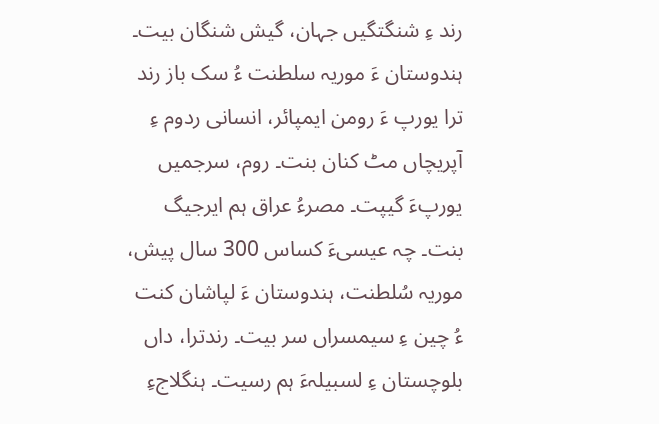رند ءِ شنگتگیں جہان، گیش شنگان بیت۔ ہندوستان ءَ موریہ سلطنت ءُ سک باز رند ترا یورپ ءَ رومن ایمپائر، انسانی ردوم ءِ آپریچاں مٹ کنان بنت۔ روم، سرجمیں یورپءَ گیپت۔ مصرءُ عراق ہم ایرجیگ بنت۔ چہ عیسیءَ کساس 300 سال پیش، موریہ سُلطنت، ہندوستان ءَ لپاشان کنت ءُ چین ءِ سیمسراں سر بیت۔ رندترا، داں بلوچستان ءِ لسبیلہءَ ہم رسیت۔ ہنگلاجءِ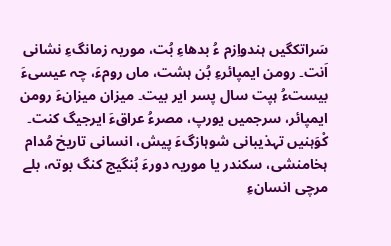سَراتکگیں ہندواِزم ءُ بدھاءِ بُت، موریہ زمانگءِ نشانی اَنت۔ رومن ایمپائرءِ بُن ہشت، ماں رومءَ، چہ عیسیءَ بیستءُ ہپت سال پسر ایر بیت۔ میزان میزانءَ رومن ایمپائر، سرجمیں یورپ، مصرءُ عراقءَ ایرجیگ کنت۔
کْوَہنیں تہذیبانی شوہازگءَ پیش، انسانی تاریخ مُدام ہخامنشی، سکندر یا موریہ دورءَ بُنگیج کنگ بوتہ، بلے مرچی انسانءِ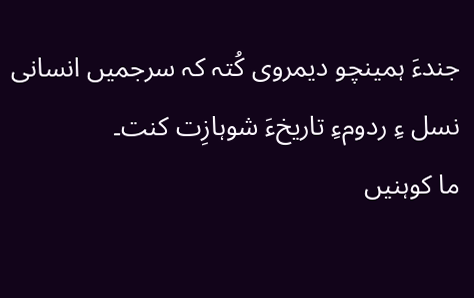جندءَ ہمینچو دیمروی کُتہ کہ سرجمیں انسانی نسل ءِ ردومءِ تاریخءَ شوہازِت کنت۔
ما کوہنیں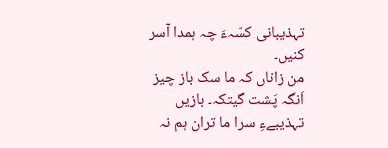تہذیبانی کسّہءَ چہ ہمدا آسر کنیں۔
من زاناں کہ ما سک باز چیز اَنگہ پَشت گیتکہ۔ بازیں تہذیبےءِ سرا ما تران ہم نہ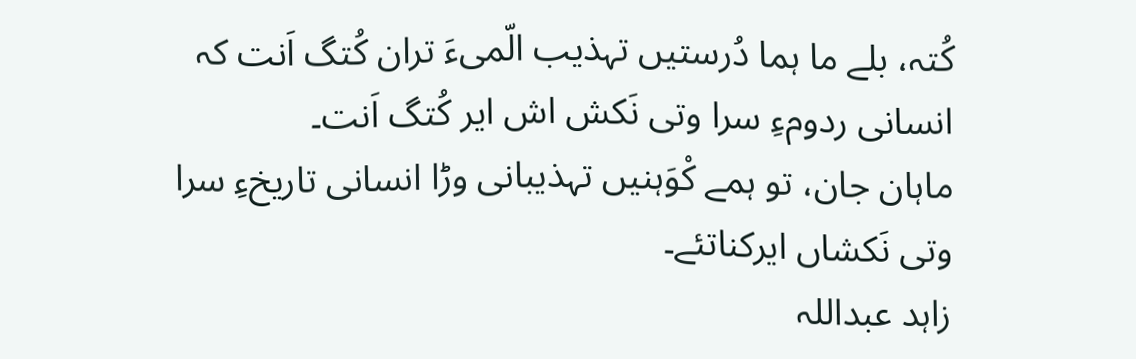کُتہ، بلے ما ہما دُرستیں تہذیب الّمیءَ تران کُتگ اَنت کہ انسانی ردومءِ سرا وتی نَکش اش ایر کُتگ اَنت۔
ماہان جان، تو ہمے کْوَہنیں تہذیبانی وڑا انسانی تاریخءِ سرا وتی نَکشاں ایرکناتئے۔
زاہد عبداللہ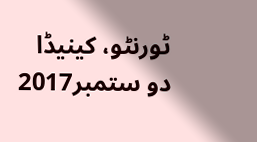ٹورنٹو، کینیڈا
دو ستمبر2017